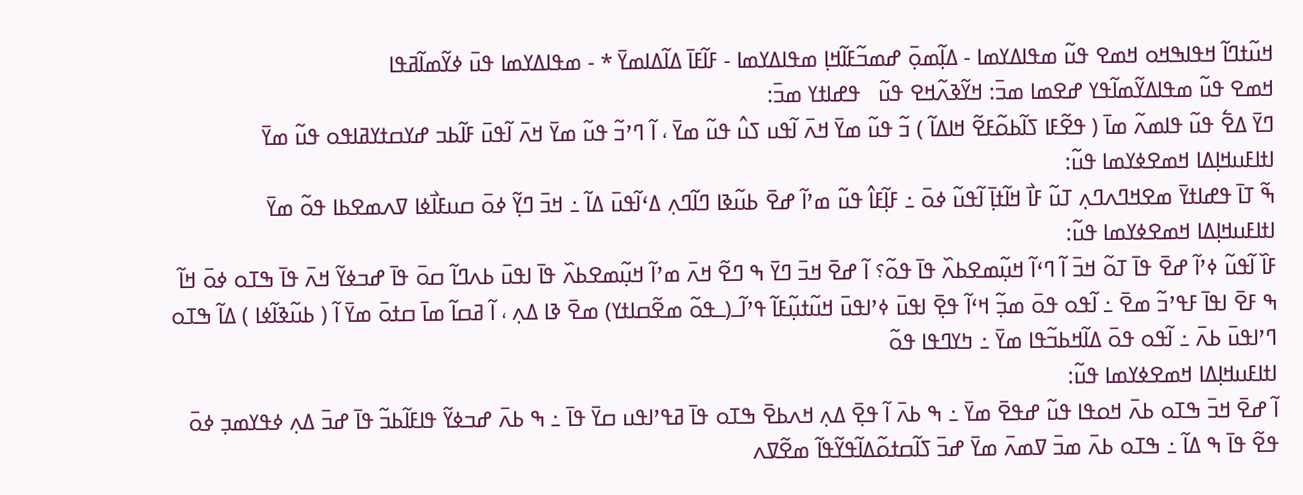ߞߎ߬ߙߣߊ߬ ߞߟߊߒߞߋ ߞߘߐ ߟߎ߬ ߘߟߊߡߌߘߊ - ߡߊ߲߬ߘߋ߲߫ ߝߘߏ߬ߓߊ߬ߞߊ߲ ߘߟߊߡߌߘߊ - ߓߊ߬ߓߊ߫ ߡߊ߬ߡߊߘߌ߫ * - ߘߟߊߡߌߘߊ ߟߎ߫ ߦߌ߬ߘߊ߬ߥߟߊ
ߞߘߐ ߟߎ߬ ߘߟߊߡߌ߬ߘߊ߬ߟߌ ߝߐߘߊ ߘߏ߫: ߞߌ߬ߢߍ߬ߞߐ ߟߎ߬   ߟߝߊߙߌ ߘߏ߫:
ߣߌ߫ ߡߐ߱ ߟߎ߬ ߟߊߘߍ߬ ߘߊ߫ ( ߟߐ߬ߓߊ ߖߊ߬ߕߋ߬ߓߐ߬ ߞߊߡߊ߬ ) ߏ߬ ߟߎ߬ ߘߌ߫ ߞߍ߫ ߊ߬ߟߎ ߖߎ߮ ߟߎ߬ ߘߌ߫ ، ߊ߬ ߣߴߏ߬ ߟߎ߬ ߘߌ߫ ߞߍ߫ ߊ߬ߟߎ߫ ߓߊ߬ߕߏ ߝߌߛߙߌߥߊߟߋ ߟߎ߬ ߘߌ߫
ߊߙߊߓߎߞߊ߲ߡߊ ߞߘߐߦߌߘߊ ߟߎ߬:
ߒ߬ ߠߊ߫ ߟߝߊߙߌ߫ ߘߐߞߣߍߣߍ߲ ߠߎ߬ ߓߊ߯ ߞߊ߬ߙߊ߲߫ ߊ߬ߟߎ߬ ߦߋ߫ ߸ ߓߊ߲߬ߓߊ߮ ߟߎ߬ ߘߴߊ߬ ߝߐ߫ ߕߎ߬ߢߊ ߣߊ߬ߣߍ߲ ߡߵߊ߬ߟߎ߫ ߡߊ߬ ߸ ߞߏ߫ ߣߌ߲߬ ߦߋ߫ ߛߎߓߊ߯ߦߊ ߜߍߘߐߕߊ ߟߋ߬ ߘߌ߫
ߊߙߊߓߎߞߊ߲ߡߊ ߞߘߐߦߌߘߊ ߟߎ߬:
ߓߊ߰ ߊ߬ߟߎ߬ ߦߴߊ߬ ߝߐ߫ ߟߊ߫ ߠߋ߬ ߞߏ߫ ߊ߬ ߣߵߊ߬ ߞߎ߲߬ߘߐߕߍ߰ ߟߊ߫ ߟߋ߬؟ ߊ߬ ߝߐ߫ ߞߏ߫ ߣߌ߫ ߒ ߣߐ߬ ߞߍ߫ ߘߴߊ߬ ߞߎ߲߬ߘߐߕߍ߰ ߟߊ߫ ߊߟߎ߫ ߕߍߣߊ߬ ߛߋ߫ ߟߊ߫ ߝߏߦߌ߬ ߞߍ߫ ߟߊ߫ ߒߠߋ ߦߋ߫ ߞߊ߬ ߒ ߓߐ߫ ߊߟߊ߫ ߓߟߴߏ߬ ߘߐ߫ ߸ ߊ߬ߟߋ ߟߋ߫ ߘߏ߲߬ ߞߵߊ߬ ߟߐ߲߫ ߊߟߎ߫ ߦߴߊߟߎ߫ ߞߎ߬ߙߎ߲߬ߓߊ߬ ߟߴߊ߬ߺ(ߺߟߋ߬ ߘߐ߬ߛߊߙߌ) ߘߐ߫ ߢߊ ߡߍ߲ ، ߊ߬ ߥߛߊ߬ ߘߊ߫ ߛߙߋ߫ ߘߌ߫ ߊ߬ ( ߕߎ߬ߢߊ߬ߦߊ ) ߡߊ߬ ߒߠߋ ߣߴߊߟߎ߫ ߕߍ߫ ߸ ߊ߬ߟߋ ߟߋ߫ ߡߊ߬ߞߕߏ߬ߟߊ ߘߌ߫ ߸ ߤߌߣߟߊ ߟߋ߬
ߊߙߊߓߎߞߊ߲ߡߊ ߞߘߐߦߌߘߊ ߟߎ߬:
ߊ߬ ߝߐ߫ ߞߏ߫ ߒߠߋ ߕߍ߫ ߞߋߟߊ ߟߎ߬ ߝߟߐ߫ ߘߌ߫ ߸ ߒ ߕߍ߫ ߊ߬ ߟߐ߲߫ ߡߍ߲ ߞߍߕߐ߫ ߒߠߋ ߟߊ߫ ߥߟߴߊߟߎ ߛߌ߫ ߟߊ߫ ߸ ߒ ߕߍ߫ ߝߏߦߌ߬ ߟߊߓߊ߬ߕߏ߬ ߟߊ߫ ߝߏ߫ ߡߍ߲ ߦߟߌߘߏ߲ ߦߋ߫ ߟߐ߬ ߟߊ߫ ߒ ߡߊ߬ ߸ ߒߠߋ ߕߍ߫ ߘߏ߫ ߜߘߍ߫ ߘߌ߫ ߝߏ߫ ߖߊ߬ߛߙߋ߬ߡߊ߬ߟߌ߬ߟߊ߬ ߘߐ߬ߜߍ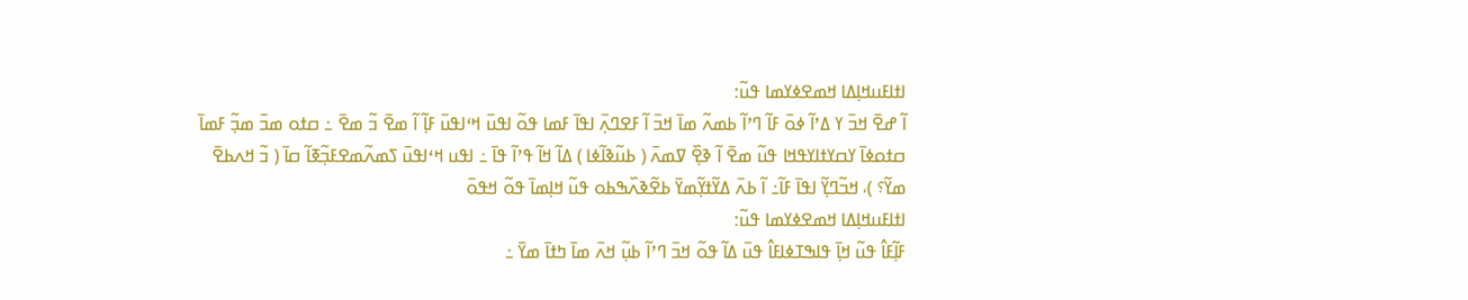ߊߙߊߓߎߞߊ߲ߡߊ ߞߘߐߦߌߘߊ ߟߎ߬:
ߊ߬ ߝߐ߫ ߞߏ߫ ߌ ߡߴߊ߬ ߦߋ߫ ߓߊ߬ ߣߴߊ߬ ߕߘߍ߬ ߘߊ߫ ߞߏ߫ ߊ߬ ߓߐߣߍ߲߫ ߊߟߊ߫ ߓߘߊ ߟߋ߬ ߊߟߎ߫ ߞߵߊߟߎ߫ ߓߊ߲߬ ߊ߬ ߘߐ߫ ߏ߬ ߘߐ߫ ߸ ߛߙߋ ߘߏ߫ ߘߏ߲߬ ߓߘߊ߫ ߛߙߋߦߊ߫ ߌߛߌߙߊߌߟߞߊ ߟߎ߬ ߘߐ߫ ߊ߬ ߢߐ߲߰ ߜߘߍ߫ ( ߕߎ߬ߢߊ߬ߦߊ ) ߡߊ߬ ߞߊ߬ ߟߴߊ߬ ߟߊ߫ ߸ ߊߟߎ ߞߵߊߟߎ߫ ߖߘߍ߬ߘߐߓߏ߲߬ߧߊ߬ ߛߊ߫ ( ߏ߬ ߞߍߕߐ߫ ߘߌ߬؟ )، ߞߏ߬ߣߌ߲߬ ߊߟߊ߫ ߓߊ߬߸ ߊ߬ ߕߍ߫ ߡߌ߬ߙߌ߲߬ߘߌ߫ ߕߐ߬ߢߍ߰ߒߕߋ ߟߎ߬ ߞߊ߲ߘߊ߫ ߟߋ߬ ߞߟߋ߫
ߊߙߊߓߎߞߊ߲ߡߊ ߞߘߐߦߌߘߊ ߟߎ߬:
ߓߊ߲߬ߓߊ߮ ߟߎ߬ ߞߊ߲߫ ߟߊߒߠߦߊߓߊ߮ ߟߎ߫ ߡߊ߬ ߟߋ߬ ߞߏ߫ ߣߴߊ߬ ߕߎ߲߬ ߞߍ߫ ߘߊ߫ ߤߙߊ߫ ߘߌ߫ ߸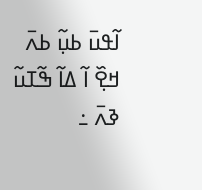ߊ߬ߟߎ߫ ߕߎ߲߬ ߕߍ߫ ߞߐ߲߰ ߊ߬ ߡߊ߬ ߒ߬ߠߎ߬ ߢߍ߫ ߸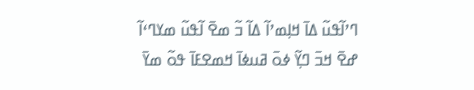ߣߴߊ߬ߟߎ߬ ߡߊ߫ ߞߊ߲ߘߴߊ߬ ߡߊ߬ ߏ߬ ߘߐ߫ ߊ߬ߟߎ߬ ߘߌߣߵߊ߬ ߝߐ߫ ߞߏ߫ ߣߌ߲߬ ߦߋ߫ ߥߎߦߊ߫ ߞߘߐߓߊ߫ ߟߋ߬ ߘߌ߫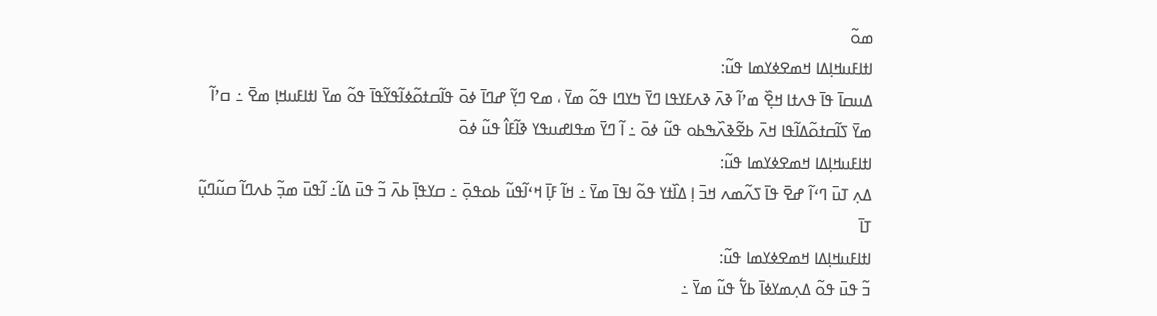ߘߋ߬
ߊߙߊߓߎߞߊ߲ߡߊ ߞߘߐߦߌߘߊ ߟߎ߬:
ߡߎߛߊ߫ ߟߊ߫ ߟߍߙߊ ߞߐ߲߰ ߘߴߊ߬ ߢߍ߫ ߢߍߓߌߟߊ ߣߌ߫ ߤߌߣߊ ߟߋ߬ ߘߌ߫ ، ߘߐ ߣߌ߲߬ ߝߣߊ߫ ߦߋ߫ ߟߊ߬ߛߙߋ߬ߦߊ߬ߟߌ߬ߟߊ߫ ߟߋ߬ ߘߌ߫ ߊߙߊߓߎߞߊ߲ ߘߐ߫ ߸ ߛߴߊ߬ ߘߌ߫ ߖߊ߬ߛߙߋ߬ߡߊ߬ߟߊ ߞߍ߫ ߕߐ߬ߢߍ߰ߒߕߋ ߟߎ߬ ߦߋ߫ ߸ ߊ߬ ߣߌ߫ ߘߟߊߝߎߟߌ ߢߊ߬ߓߊ߮ ߟߎ߬ ߦߋ߫
ߊߙߊߓߎߞߊ߲ߡߊ ߞߘߐߦߌߘߊ ߟߎ߬:
ߡߍ߲ ߠߎ߫ ߣߵߊ߬ ߝߐ߫ ߟߊ߫ ߖߍ߬ߘߍ ߞߏ߫ ߊ߲ ߡߊ߰ߙߌ ߟߋ߬ ߊߟߊ߫ ߘߌ߫ ߸ ߞߊ߬ ߓߊ߲߫ ߞߵߊ߬ߟߎ߬ ߕߋߟߋ߲߫ ߸ ߛߌߟߊ߲߫ ߕߍ߫ ߏ߬ ߟߎ߫ ߡߊ߬߸ ߊ߬ߟߎ߫ ߘߏ߲߬ ߕߍߣߊ߬ ߛߎ߬ߣߎ߲߬ ߠߊ߫
ߊߙߊߓߎߞߊ߲ߡߊ ߞߘߐߦߌߘߊ ߟߎ߬:
ߏ߬ ߟߎ߫ ߟߋ߬ ߡߍ߲ߘߌߦߊ߫ ߕߌ߱ ߟߎ߬ ߘߌ߫ ߸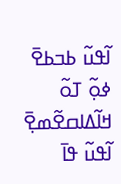ߊ߬ߟߎ߬ ߕߏߕߐ߫ ߦߋ߲߬ ߠߋ߬ ߞߊ߬ߡߊߛߐ߬ߘߐ߲߫ ߊ߬ߟߎ߬ ߟߊ߫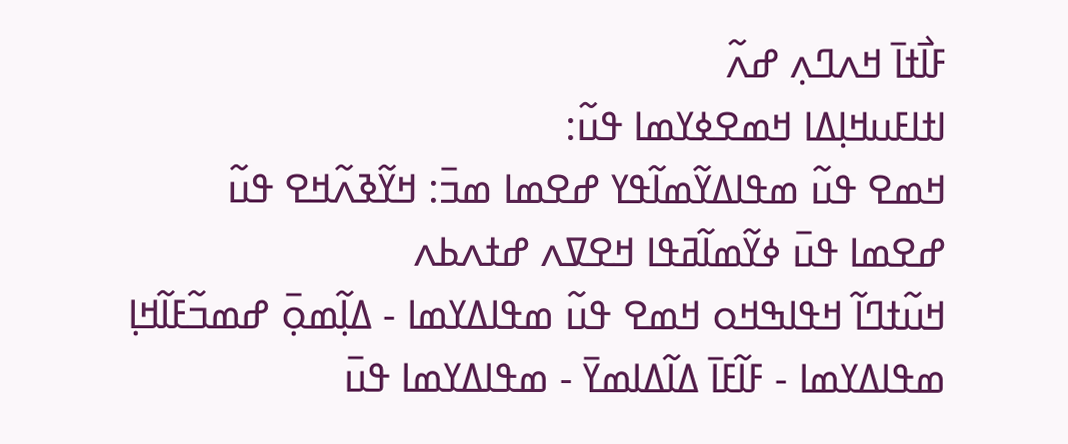ߓߊ߯ߙߊ߫ ߞߍߣߍ߲ ߝߍ߬
ߊߙߊߓߎߞߊ߲ߡߊ ߞߘߐߦߌߘߊ ߟߎ߬:
ߞߘߐ ߟߎ߬ ߘߟߊߡߌ߬ߘߊ߬ߟߌ ߝߐߘߊ ߘߏ߫: ߞߌ߬ߢߍ߬ߞߐ ߟߎ߬
ߝߐߘߊ ߟߎ߫ ߦߌ߬ߘߊ߬ߥߟߊ ߞߐߜߍ ߝߙߍߕߍ
ߞߎ߬ߙߣߊ߬ ߞߟߊߒߞߋ ߞߘߐ ߟߎ߬ ߘߟߊߡߌߘߊ - ߡߊ߲߬ߘߋ߲߫ ߝߘߏ߬ߓߊ߬ߞߊ߲ ߘߟߊߡߌߘߊ - ߓߊ߬ߓߊ߫ ߡߊ߬ߡߊߘߌ߫ - ߘߟߊߡߌߘߊ ߟߎ߫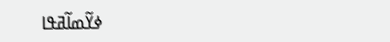ߦߌ߬ߘߊ߬ߥߟߊ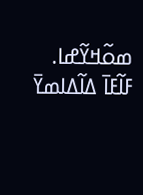ߘߋ߬ߞߌ߬ߝߊ. ߓߊ߬ߓߊ߫ ߡߊ߬ߡߊߘߌ߫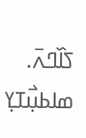ߖߊ߰ߣߍ߫.
ߘߊߕߎ߲߯ߠߌ߲